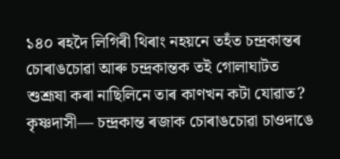১৪০ ৰহদৈ লিগিৰী থিৰাং নহয়নে তহঁত চন্দ্ৰকান্তৰ চোৰাঙচোৱা আৰু চন্দ্ৰকান্তক তই গোলাঘাটত শুশ্ৰূষা কৰা নাছিলিনে তাৰ কাণখন কটা যোৱাত? কৃষ্ণদাসী— চন্দ্ৰকান্ত ৰজাক চোৰাঙচোৱা চাওদাঙে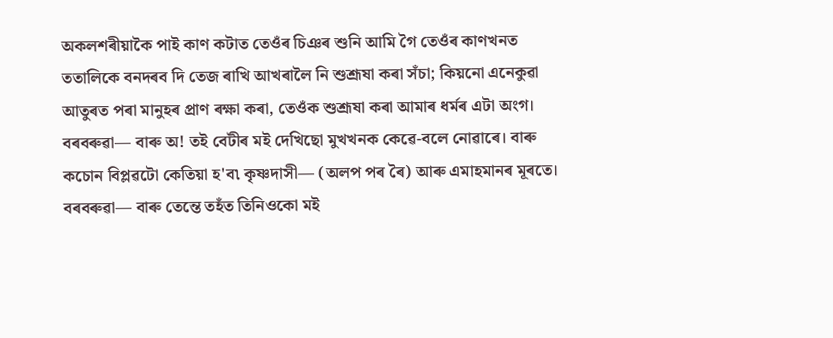অকলশৰীয়াকৈ পাই কাণ কটাত তেওঁৰ চিঞৰ শুনি আমি গৈ তেওঁৰ কাণখনত ততালিকে বনদৰব দি তেজ ৰাখি আখৰালৈ নি শুশ্ৰূষা কৰা সঁচা; কিয়নো এনেকুৱা আতুৰত পৰা মানুহৰ প্ৰাণ ৰক্ষা কৰা, তেওঁক শুশ্ৰূষা কৰা আমাৰ ধৰ্মৰ এটা অংগ। বৰবৰুৱা— বাৰু অ! তই বেটীৰ মই দেখিছো মুখখনক কেৱে-বলে নোৱাৰে। বাৰু কচোন বিপ্লৱটো কেতিয়া হ'ব৷ কৃষ্ণদাসী— (অলপ পৰ ৰৈ) আৰু এমাহমানৰ মূৰতে। বৰবৰুৱা— বাৰু তেন্তে তহঁত তিনিওকো মই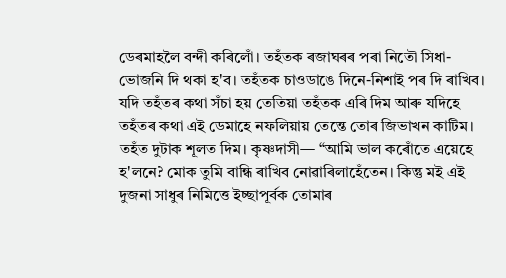ডেৰমাহলৈ বন্দী কৰিলোঁ। তহঁতক ৰজাঘৰৰ পৰা নিতৌ সিধা-ভোজনি দি থকা হ'ব। তহঁতক চাওডাঙে দিনে-নিশাই পৰ দি ৰাখিব। যদি তহঁতৰ কথা সঁচা হয় তেতিয়া তহঁতক এৰি দিম আৰু যদিহে তহঁতৰ কথা এই ডেমাহে নফলিয়ায় তেন্তে তোৰ জিভাখন কাটিম। তহঁত দুটাক শূলত দিম। কৃষ্ণদাসী— “আমি ভাল কৰোঁতে এয়েহে হ'লনে? মোক তুমি বান্ধি ৰাখিব নোৱাৰিলাহেঁতেন। কিন্তু মই এই দুজনা সাধুৰ নিমিত্তে ইচ্ছাপূৰ্বক তোমাৰ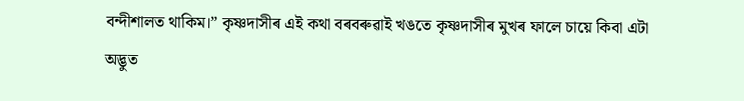বন্দীশালত থাকিম।” কৃষ্ণদাসীৰ এই কথা বৰবৰুৱাই খঙতে কৃষ্ণদাসীৰ মুখৰ ফালে চায়ে কিবা এটা অদ্ভুত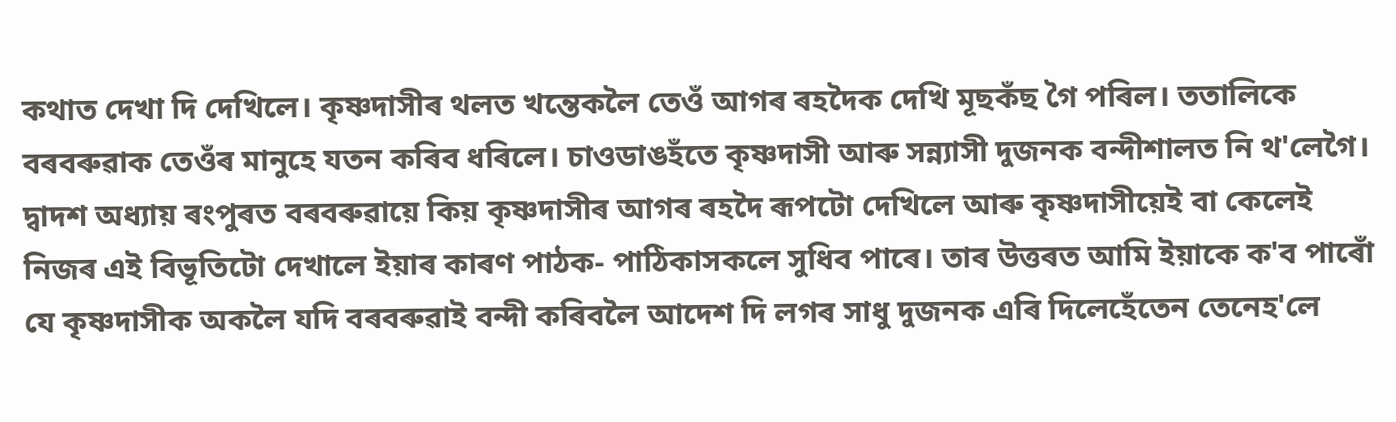কথাত দেখা দি দেখিলে। কৃষ্ণদাসীৰ থলত খন্তেকলৈ তেওঁ আগৰ ৰহদৈক দেখি মূছকঁছ গৈ পৰিল। ততালিকে বৰবৰুৱাক তেওঁৰ মানুহে যতন কৰিব ধৰিলে। চাওডাঙহঁতে কৃষ্ণদাসী আৰু সন্ন্যাসী দুজনক বন্দীশালত নি থ'লেগৈ। দ্বাদশ অধ্যায় ৰংপুৰত বৰবৰুৱায়ে কিয় কৃষ্ণদাসীৰ আগৰ ৰহদৈ ৰূপটো দেখিলে আৰু কৃষ্ণদাসীয়েই বা কেলেই নিজৰ এই বিভূতিটো দেখালে ইয়াৰ কাৰণ পাঠক- পাঠিকাসকলে সুধিব পাৰে। তাৰ উত্তৰত আমি ইয়াকে ক'ব পাৰোঁ যে কৃষ্ণদাসীক অকলৈ যদি বৰবৰুৱাই বন্দী কৰিবলৈ আদেশ দি লগৰ সাধু দুজনক এৰি দিলেহেঁতেন তেনেহ'লে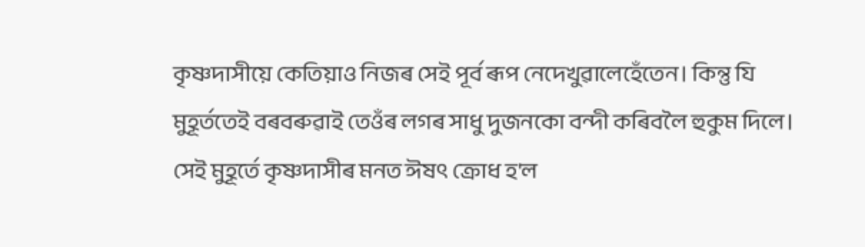কৃষ্ণদাসীয়ে কেতিয়াও নিজৰ সেই পূৰ্ব ৰূপ নেদেখুৱালেহেঁতেন। কিন্তু যি মুহূৰ্ততেই বৰবৰুৱাই তেওঁৰ লগৰ সাধু দুজনকো বন্দী কৰিবলৈ হুকুম দিলে। সেই মুহূৰ্তে কৃষ্ণদাসীৰ মনত ঈষৎ ক্ৰোধ হ'ল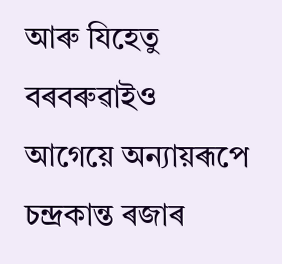আৰু যিহেতু বৰবৰুৱাইও আগেয়ে অন্যায়ৰূপে চন্দ্ৰকান্ত ৰজাৰ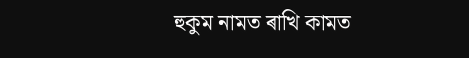হুকুম নামত ৰাখি কামত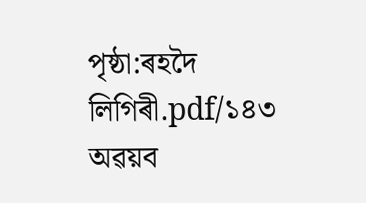পৃষ্ঠা:ৰহদৈ লিগিৰী.pdf/১৪৩
অৱয়ব